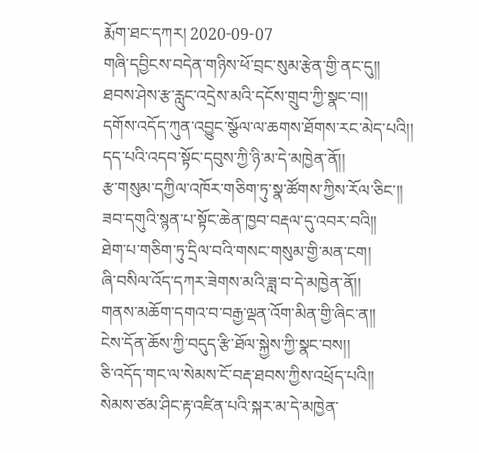རྨོག་ཐང་དཀར། 2020-09-07
གཞི་དབྱིངས་བདེན་གཉིས་ཕོ་བྲང་སུམ་རྩེན་གྱི་ནང་དུ།།
ཐབས་ཤེས་རྩ་རླུང་འདྲེས་མའི་དངོས་གྲུབ་ཀྱི་སྣང་བ།།
དགོས་འདོད་ཀུན་འབྱུང་སྩོལ་ལ་ཆགས་ཐོགས་རང་མེད་པའི།།
དད་པའི་འདབ་སྟོང་དབུས་ཀྱི་ཉི་མ་དེ་མཁྱེན་ནོ།།
རྩ་གསུམ་དཀྱིལ་འཁོར་གཅིག་ཏུ་སྣ་ཚོགས་ཀྱིས་རོལ་ཅིང་།།
ཟབ་དགུའི་སྙན་པ་སྟོང་ཆེན་ཁྱབ་བརྡལ་དུ་འབར་བའི།།
ཐེག་པ་གཅིག་ཏུ་དྲིལ་བའི་གསང་གསུམ་གྱི་མན་ངག།
ཞི་བསིལ་འོད་དཀར་ཟེགས་མའི་ཟླ་བ་དེ་མཁྱེན་ནོ།།
གནས་མཆོག་དགའ་བ་བརྒྱ་ལྡན་འོག་མིན་གྱི་ཞིང་ན།།
ངེས་དོན་ཆོས་ཀྱི་བདུད་རྩི་ཐོལ་སྐྱེས་ཀྱི་སྣང་བས།།
ཅི་འདོད་གང་ལ་སེམས་ངོ་བརྡ་ཐབས་ཀྱིས་འཕྲོད་པའི།།
སེམས་ཙམ་ཤིང་རྟ་འཛིན་པའི་སྐར་མ་དེ་མཁྱེན་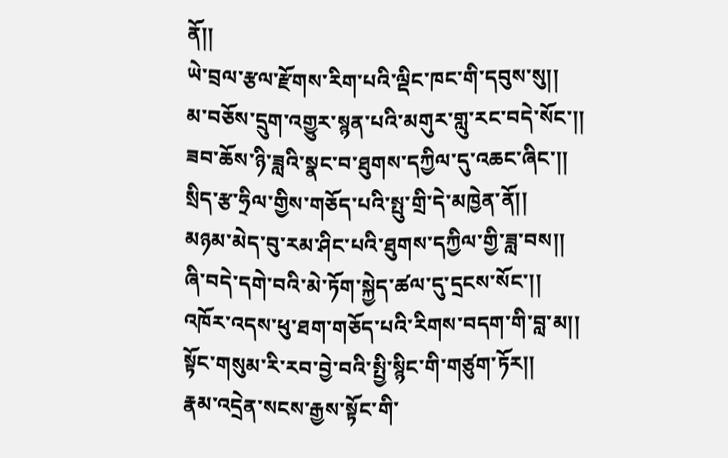ནོ།།
ཡེ་བྲལ་རྩལ་རྫོགས་རིག་པའི་ལྡིང་ཁང་གི་དབུས་སུ།།
མ་བཅོས་དྲུག་འགྱུར་སྙན་པའི་མགུར་གླུ་རང་བདེ་སོང་།།
ཟབ་ཆོས་ཉི་ཟླའི་སྣང་བ་ཐུགས་དཀྱིལ་དུ་འཆང་ཞིང་།།
སྲིད་རྩ་ཧྲིལ་གྱིས་གཅོད་པའི་སྤུ་གྲི་དེ་མཁྱེན་ནོ།།
མཉམ་མེད་བུ་རམ་ཤིང་པའི་ཐུགས་དཀྱིལ་གྱི་ཟླ་བས།།
ཞི་བདེ་དགེ་བའི་མེ་ཏོག་སྐྱེད་ཚལ་དུ་དྲངས་སོང་།།
འཁོར་འདས་ཕུ་ཐག་གཅོད་པའི་རིགས་བདག་གི་བླ་མ།།
སྟོང་གསུམ་རི་རབ་བྱེ་བའི་སྤྱི་སྙིང་གི་གཙུག་ཏོར།།
རྣམ་འདྲེན་སངས་རྒྱས་སྟོང་གི་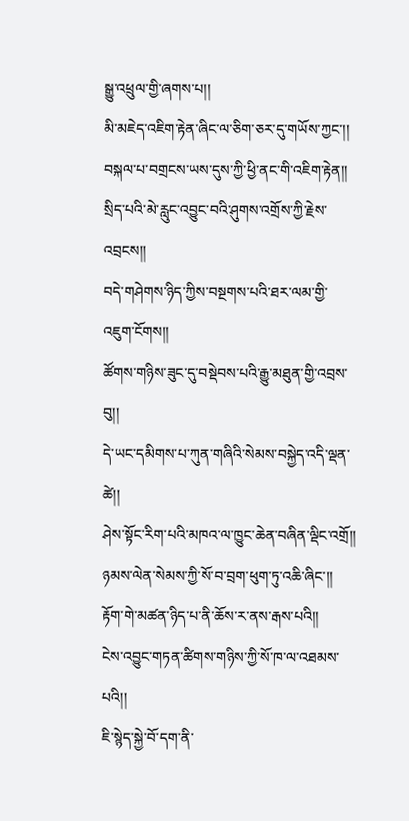སྒྱུ་འཕྲུལ་གྱི་ཞགས་པ།།
མི་མཇེད་འཇིག་རྟེན་ཞིང་ལ་ཅིག་ཅར་དུ་གཡོས་ཀྱང་།།
བསྐལ་པ་བགྲངས་ཡས་དུས་ཀྱི་ཕྱི་ནང་གི་འཇིག་རྟེན།།
སྲིད་པའི་མེ་རླུང་འབྱུང་བའི་ཤུགས་འགྲོས་ཀྱི་རྗེས་འབྲངས།།
བདེ་གཤེགས་ཉིད་ཀྱིས་བསྔགས་པའི་ཐར་ལམ་གྱི་འཇུག་ངོགས།།
ཚོགས་གཉིས་ཟུང་དུ་བསྡེབས་པའི་རྒྱུ་མཐུན་གྱི་འབྲས་བུ།།
དེ་ཡང་དམིགས་པ་ཀུན་གཞིའི་སེམས་བསྐྱེད་འདི་ལྡན་ཚེ།།
ཤེས་སྟོང་རིག་པའི་མཁའ་ལ་ཁྱུང་ཆེན་བཞིན་ལྡིང་འགྲོ།།
ཉམས་ལེན་སེམས་ཀྱི་སོ་བ་བྲག་ཕུག་ཏུ་འཆི་ཞིང་།།
རྟོག་གེ་མཚན་ཉིད་པ་ནི་ཆོས་ར་ནས་རྒས་པའི།།
ངེས་འབྱུང་གཏན་ཚིགས་གཉིས་ཀྱི་སོ་ཁ་ལ་འཐམས་པའི།།
ཇི་སྙེད་སྐྱེ་བོ་དག་ནི་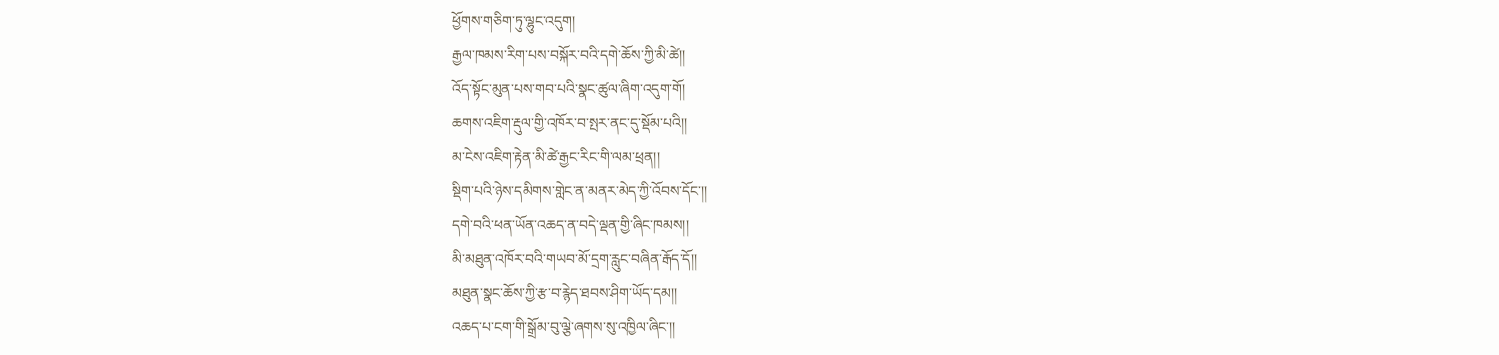ཕྱོགས་གཅིག་ཏུ་ལྷུང་འདུག།
རྒྱལ་ཁམས་རིག་པས་བསྐོར་བའི་དགེ་ཆོས་ཀྱི་མི་ཚེ།།
འོད་སྟོང་མུན་པས་གབ་པའི་སྣང་ཚུལ་ཞིག་འདུག་གོ།
ཆགས་འཇིག་རྡུལ་གྱི་འཁོར་བ་སྤར་ནང་དུ་སྡོམ་པའི།།
མ་ངེས་འཇིག་རྟེན་མི་ཚེ་རྒྱང་རིང་གི་ལམ་ཕྲན།།
སྡིག་པའི་ཉེས་དམིགས་གླེང་ན་མནར་མེད་ཀྱི་འོབས་དོང་།།
དགེ་བའི་ཕན་ཡོན་འཆད་ན་བདེ་ལྡན་གྱི་ཞིང་ཁམས།།
མི་མཐུན་འཁོར་བའི་གཡབ་མོ་དྲག་རླུང་བཞིན་རྒོད་དོ།།
མཐུན་སྣང་ཆོས་ཀྱི་རྩ་བ་རྙེད་ཐབས་ཤིག་ཡོད་དམ།།
འཆད་པ་ངག་གི་སྒྲོམ་བུ་ལྕེ་ཞགས་སུ་འཁྱིལ་ཞིང་།།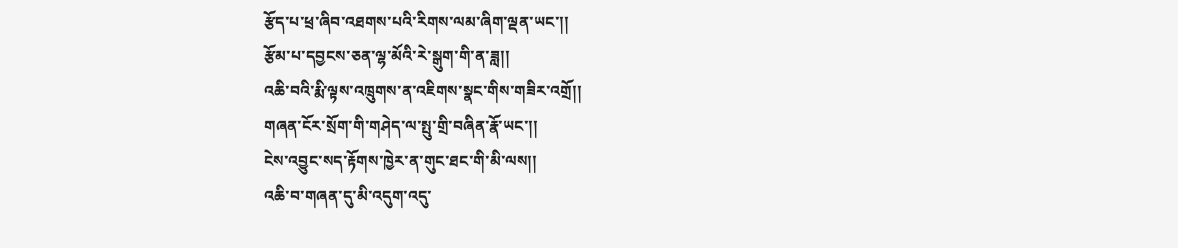རྩོད་པ་ཕྲ་ཞིབ་འཐགས་པའི་རིགས་ལམ་ཞིག་ལྡན་ཡང་།།
རྩོམ་པ་དབྱངས་ཅན་ལྷ་མོའི་རེ་སྒུག་གི་ན་ཟླ།།
འཆི་བའི་རྨི་ལྟས་འཁྲུགས་ན་འཇིགས་སྣང་གིས་གཟིར་འགྲོ།།
གཞན་ངོར་སྲོག་གི་གཤེད་ལ་སྤུ་གྲི་བཞིན་རྣོ་ཡང་།།
ངེས་འབྱུང་སད་རྟོགས་ཁྱེར་ན་གུང་ཐང་གི་མི་ལས།།
འཆི་བ་གཞན་དུ་མི་འདུག་འདུ་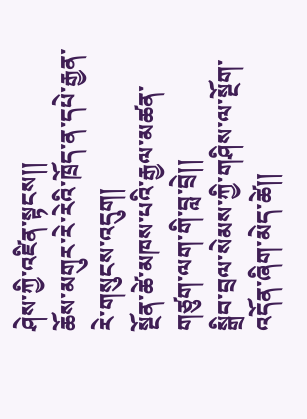ཤེས་ཀྱི་འཛིན་སྟངས།།
ཆོས་མགུར་རེ་རེའི་ཁྲོད་ན་དཔེ་རྒྱན་རེ་གསུངས་འདུག།
སྔོན་ཚེ་མཁས་པའི་རྒྱལ་མཚན་གཙུག་ལག་གི་བླ་བྲེ།།
སྒྲིབ་བྲལ་སེམས་ཀྱི་གཤིས་ལ་སྔོག་འདོན་ཞིག་མེད་ཚེ།།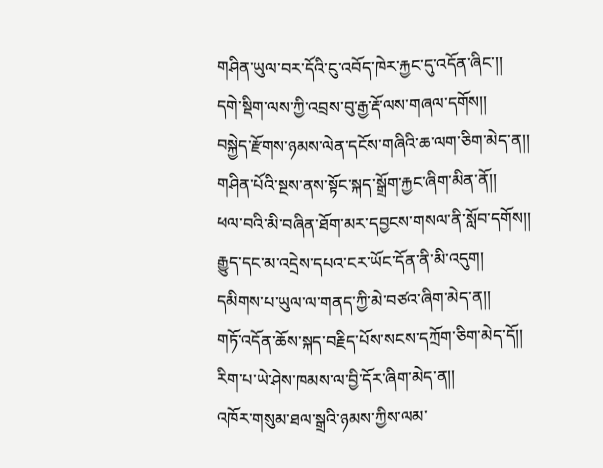གཤིན་ཡུལ་བར་དོའི་ངུ་འབོད་ཁེར་རྐྱང་དུ་འདོན་ཞིང་།།
དགེ་སྡིག་ལས་ཀྱི་འབྲས་བུ་རྒྱ་རྡོ་ལས་གཞལ་དགོས།།
བསྐྱེད་རྫོགས་ཉམས་ལེན་དངོས་གཞིའི་ཆ་ལག་ཅིག་མེད་ན།།
གཤིན་པོའི་སྔས་ནས་སྟོང་སྐད་སྒྲོག་རྐྱང་ཞིག་མིན་ནོ།།
ཕལ་བའི་མི་བཞིན་ཐོག་མར་དབྱངས་གསལ་ནི་སློབ་དགོས།།
རྒྱུད་དང་མ་འདྲེས་དཔའ་ངར་ཡོང་དོན་ནི་མི་འདུག།
དམིགས་པ་ཡུལ་ལ་གནད་ཀྱི་མེ་བཙའ་ཞིག་མེད་ན།།
གཏོ་འདོན་ཆོས་སྐད་བརྗིད་པོས་སངས་དཀྲོག་ཅིག་མེད་དོ།།
རིག་པ་ཡེ་ཤེས་ཁམས་ལ་བྱི་དོར་ཞིག་མེད་ན།།
འཁོར་གསུམ་ཐལ་སྒྲའི་ཉམས་ཀྱིས་ལམ་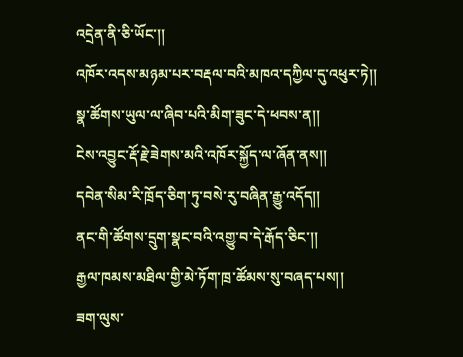འདྲེན་ནི་ཅི་ཡོང་།།
འཁོར་འདས་མཉམ་པར་བརྡལ་བའི་མཁའ་དཀྱིལ་དུ་འཕུར་ཏེ།།
སྣ་ཚོགས་ཡུལ་ལ་ཞིབ་པའི་མིག་ཟུང་དེ་ཕབས་ན།།
ངེས་འབྱུང་རྡོ་རྗེ་ཟེགས་མའི་འཁོར་སྐྱོད་ལ་ཞོན་ནས།།
དབེན་སིམ་རི་ཁྲོད་ཅིག་ཏུ་བསེ་རུ་བཞིན་རྒྱུ་འདོད།།
ནང་གི་ཚོགས་དྲུག་སྣང་བའི་འགྱུ་བ་དེ་རྒོད་ཅིང་།།
རྒྱལ་ཁམས་མཐིལ་གྱི་མེ་ཏོག་ཁྲ་ཚོམས་སུ་བཞད་པས།།
ཟག་ལུས་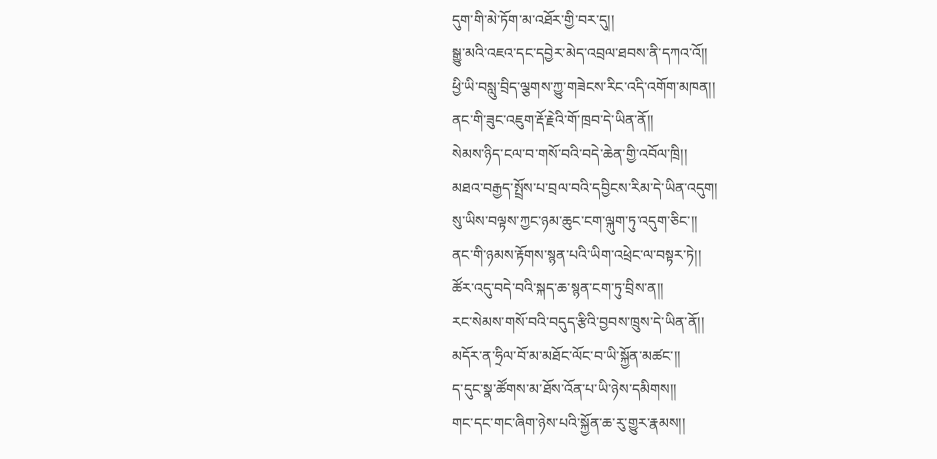དུག་གི་མེ་ཏོག་མ་འཐོར་གྱི་བར་དུ།།
སྒྱུ་མའི་འཇའ་དང་དབྱེར་མེད་འབྲལ་ཐབས་ནི་དཀའ་འོ།།
ཕྱི་ཡི་བསླུ་བྲིད་ལྕགས་ཀྱུ་གཟེངས་རིང་འདི་འགོག་མཁན།།
ནང་གི་ཟུང་འཇུག་རྡོ་རྗེའི་གོ་ཁྲབ་དེ་ཡིན་ནོ།།
སེམས་ཉིད་ངལ་བ་གསོ་བའི་བདེ་ཆེན་གྱི་འབོལ་ཁྲི།།
མཐའ་བརྒྱད་སྤྲོས་པ་བྲལ་བའི་དབྱིངས་རིམ་དེ་ཡིན་འདུག།
སུ་ཡིས་བལྟས་ཀྱང་ཉམ་ཆུང་ངག་ལྐུག་ཏུ་འདུག་ཅིང་།།
ནང་གི་ཉམས་རྟོགས་སྙན་པའི་ཡིག་འཕྲེང་ལ་བསྟར་ཏེ།།
ཚོར་འདུ་བདེ་བའི་སྐད་ཆ་སྙན་ངག་ཏུ་བྲིས་ན།།
རང་སེམས་གསོ་བའི་བདུད་རྩིའི་བྱབས་ཁྲུས་དེ་ཡིན་ནོ།།
མདོར་ན་ཧྲིལ་བོ་མ་མཐོང་ལོང་བ་ཡི་སྐྱོན་མཚང་།།
ད་དུང་སྣ་ཚོགས་མ་ཐོས་འོན་པ་ཡི་ཉེས་དམིགས།།
གང་དང་གང་ཞིག་ཉེས་པའི་སྐྱོན་ཆ་རུ་གྱུར་རྣམས།།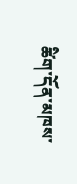ཚིག་དོན་མཁས་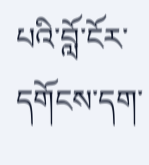པའི་བློ་ངོར་དགོངས་དག་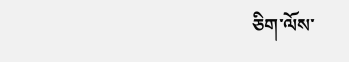ཅིག་ལོས་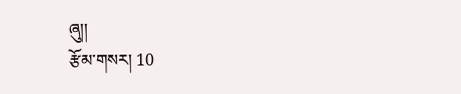ཞུ།།
རྩོམ་གསར། 10